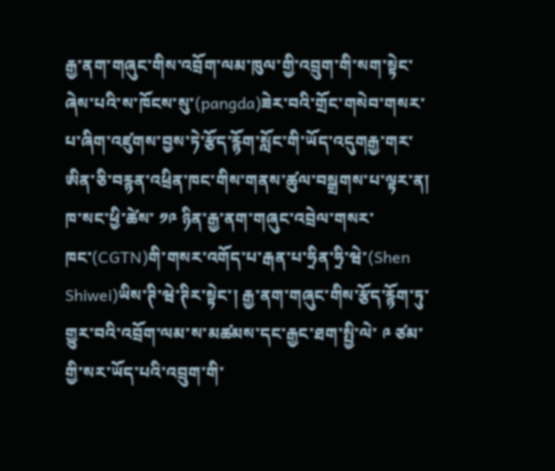རྒྱ་ནག་གཞུང་གིས་འབྲོག་ལམ་ཁུལ་གྱི་འབྲུག་གི་སག་སྟེང་ཞེས་པའི་ས་ཁོངས་སུ་(pangda)ཟེར་བའི་གྲོང་གསེབ་གསར་པ་ཞིག་འཛུགས་བྱས་ཏེ་རྩོད་རྙོག་སློང་གི་ཡོད་འདུགརྒྱ་གར་ཨིན་ཅི་བརྙན་འཕྲིན་ཁང་གིས་གནས་ཚུལ་བསྒྲགས་པ་ལྟར་ན། ཁ་སང་ཕྱི་ཚེས་ ༡༩ ཉིན་རྒྱ་ནག་གཞུང་འབྲེལ་གསར་ཁང་(CGTN)གི་གསར་འགོད་པ་རྒན་པ་ཧྲིན་ཧྲི་ཝེ་(Shen Shiwei)ཡིས་ཊི་ཝེ་ཊིར་སྟེང་། རྒྱ་ནག་གཞུང་གིས་རྩོད་རྙོག་ཏུ་གྱུར་བའི་འབྲོག་ལམ་ས་མཚམས་དང་རྒྱང་ཐག་སྤྱི་ལེ་ ༩ ཙམ་གྱི་སར་ཡོད་པའི་འབྲུག་གི་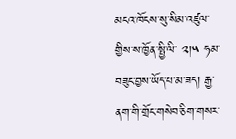མངའ་ཁོངས་སུ་སིམ་འཛུལ་གྱིས་ས་ཁྱོན་སྤྱི་ལི་ ༢།༥ ཧམ་བཟུང་བྱས་ཡོད་པ་མ་ཟད། རྒྱ་ནག་གི་གྲོང་གསེབ་ཅིག་གསར་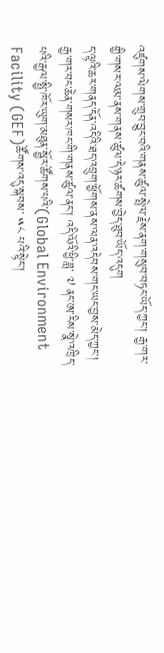འཛུགས་ལེགས་གྲུབ་བྱུང་བའི་གནས་ཚུལ་སྤེལ་རྗེས་ནག་གསུབ་བཏང་ཡོད་ཀྱང་། རྒྱ་གར་གྱི་གསར་ལམ་ནས་གནས་ཚུལ་དེ་ཉར་ཚགས་བྱེད་ཐུབ་ཡོད་འདུག
ད་ལྟའི་ཆར་གནད་དོན་འདིའི་ཐད་འབྲུག་ཕྱོགས་ནས་ལན་འདེབས་གང་ཡང་བྱས་མེད་ཀྱང་། རྒྱ་གར་བང་ཆེན་གསར་ཁང་གི་གནས་ཚུལ་ནང་། འདི་ལོའི་ཕྱི་ཟླ་ ༧ ནང་ཨ་རིས་སྣེ་འཁྲིད་པའི་རྒྱལ་སྤྱི་ཁོར་ཡུག་མཐུན་སྦྱོར་ཚོགས་པའི་(Global Environment Facility (GEF)ཚོགས་འདུ་སྐབས་ ༥༨ པའི་སྟེང་།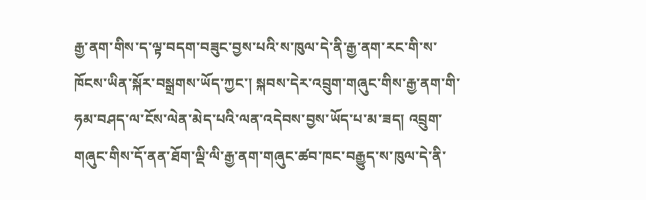རྒྱ་ནག་གིས་ད་ལྟ་བདག་བཟུང་བྱས་པའི་ས་ཁུལ་དེ་ནི་རྒྱ་ནག་རང་གི་ས་ཁོངས་ཡིན་སྐོར་བསྒྲགས་ཡོད་ཀྱང་། སྐབས་དེར་འབྲུག་གཞུང་གིས་རྒྱ་ནག་གི་ཧམ་བཤད་ལ་ངོས་ལེན་མེད་པའི་ལན་འདེབས་བྱས་ཡོད་པ་མ་ཟད། འབྲུག་གཞུང་གིས་དོ་ནན་ཐོག་ལྡི་ལི་རྒྱ་ནག་གཞུང་ཚབ་ཁང་བརྒྱུད་ས་ཁུལ་དེ་ནི་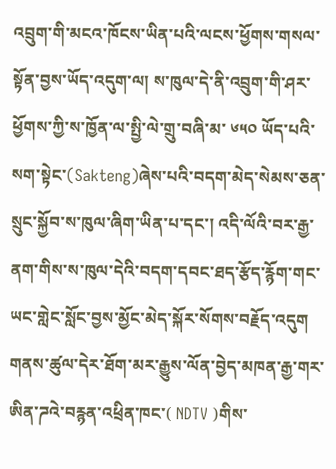འབྲུག་གི་མངའ་ཁོངས་ཡིན་པའི་ལངས་ཕྱོགས་གསལ་སྟོན་བྱས་ཡོད་འདུག་ལ། ས་ཁུལ་དེ་ནི་འབྲུག་གི་ཤར་ཕྱོགས་ཀྱི་ས་ཁྱོན་ལ་སྤྱི་ལེ་གྲུ་བཞི་མ་ ༦༥༠ ཡོད་པའི་སག་སྟེང་(Sakteng)ཞེས་པའི་བདག་མེད་སེམས་ཅན་སྲུང་སྐྱོབ་ས་ཁུལ་ཞིག་ཡིན་པ་དང་། འདི་ལོའི་བར་རྒྱ་ནག་གིས་ས་ཁུལ་དེའི་བདག་དབང་ཐད་རྩོད་རྙོག་གང་ཡང་གླེང་སློང་བྱས་མྱོང་མེད་སྐོར་སོགས་བརྗོད་འདུག
གནས་ཚུལ་དེར་ཐོག་མར་རྒྱུས་ལོན་བྱེད་མཁན་རྒྱ་གར་ཨིན་ཌའེ་བརྙན་འཕྲིན་ཁང་( NDTV )གིས་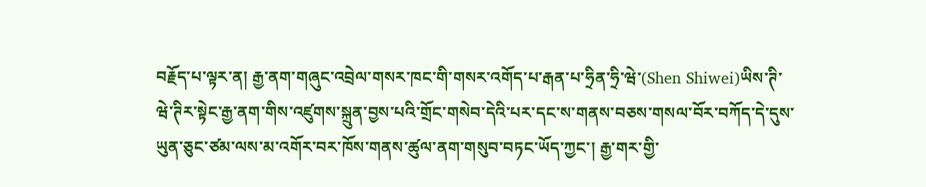བརྗོད་པ་ལྟར་ན། རྒྱ་ནག་གཞུང་འབྲེལ་གསར་ཁང་གི་གསར་འགོད་པ་རྒན་པ་ཧྲིན་ཧྲི་ཝེ་(Shen Shiwei)ཡིས་ཊི་ཝེ་ཊིར་སྟེང་རྒྱ་ནག་གིས་འཛུགས་སྐྲུན་བྱས་པའི་གྲོང་གསེབ་དེའི་པར་དང་ས་གནས་བཅས་གསལ་བོར་བཀོད་དེ་དུས་ཡུན་ཅུང་ཙམ་ལས་མ་འགོར་བར་ཁོས་གནས་ཚུལ་ནག་གསུབ་བཏང་ཡོད་ཀྱང་། རྒྱ་གར་གྱི་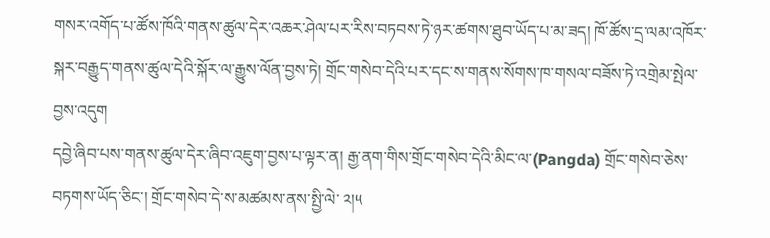གསར་འགོད་པ་ཚོས་ཁོའི་གནས་ཚུལ་དེར་འཆར་ཤེལ་པར་རིས་བཏབས་ཏེ་ཉར་ཚགས་ཐུབ་ཡོད་པ་མ་ཟད། ཁོ་ཚོས་དྲ་ལམ་འཁོར་སྐར་བརྒྱུད་གནས་ཚུལ་དེའི་སྐོར་ལ་རྒྱུས་ལོན་བྱས་ཏེ། གྲོང་གསེབ་དེའི་པར་དང་ས་གནས་སོགས་ཁ་གསལ་བཟོས་ཏེ་འགྲེམ་སྤེལ་བྱས་འདུག
དབྱེ་ཞིབ་པས་གནས་ཚུལ་དེར་ཞིབ་འཇུག་བྱས་པ་ལྟར་ན། རྒྱ་ནག་གིས་གྲོང་གསེབ་དེའི་མིང་ལ་(Pangda) གྲོང་གསེབ་ཅེས་བཏགས་ཡོད་ཅིང་། གྲོང་གསེབ་དེ་ས་མཚམས་ནས་སྤྱི་ལེ་ ༢།༥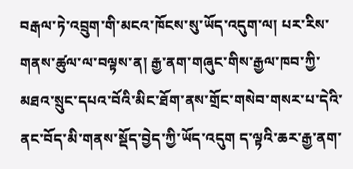བརྒལ་ཏེ་འབྲུག་གི་མངའ་ཁོངས་སུ་ཡོད་འདུག་ལ། པར་རིས་གནས་ཚུལ་ལ་བལྟས་ན། རྒྱ་ནག་གཞུང་གིས་རྒྱལ་ཁབ་ཀྱི་མཐའ་སྲུང་དཔའ་བོའི་མིང་ཐོག་ནས་གྲོང་གསེབ་གསར་པ་དེའི་ནང་བོད་མི་གནས་སྡོད་བྱེད་ཀྱི་ཡོད་འདུག ད་ལྟའི་ཆར་རྒྱ་ནག་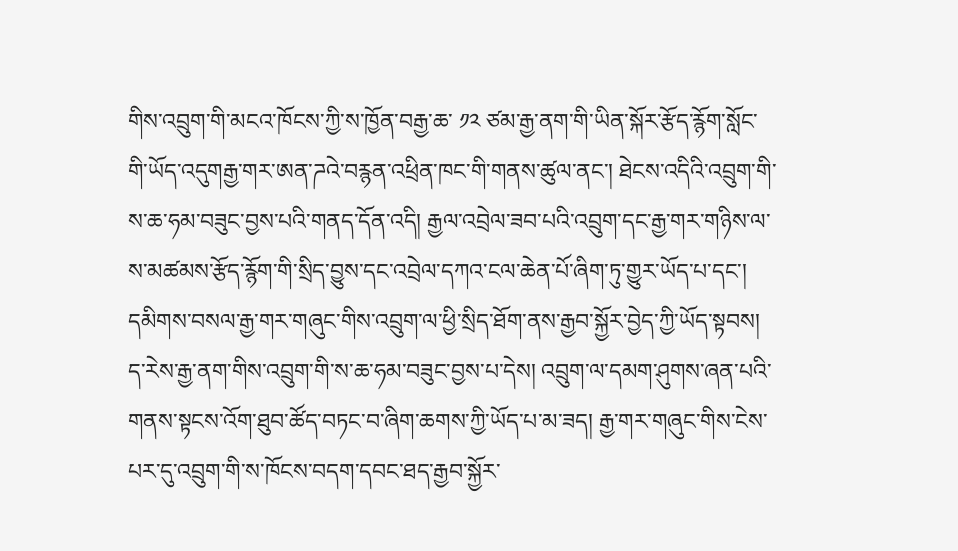གིས་འབྲུག་གི་མངའ་ཁོངས་ཀྱི་ས་ཁྱོན་བརྒྱ་ཆ་ ༡༢ ཙམ་རྒྱ་ནག་གི་ཡིན་སྐོར་རྩོད་རྙོག་སློང་གི་ཡོད་འདུགརྒྱ་གར་ཨན་ཌའེ་བརྙན་འཕྲིན་ཁང་གི་གནས་ཚུལ་ནང་། ཐེངས་འདིའི་འབྲུག་གི་ས་ཆ་ཧམ་བཟུང་བྱས་པའི་གནད་དོན་འདི། རྒྱལ་འབྲེལ་ཟབ་པའི་འབྲུག་དང་རྒྱ་གར་གཉིས་ལ་ས་མཚམས་རྩོད་རྙོག་གི་སྲིད་བྱུས་དང་འབྲེལ་དཀའ་ངལ་ཆེན་པོ་ཞིག་ཏུ་གྱུར་ཡོད་པ་དང་། དམིགས་བསལ་རྒྱ་གར་གཞུང་གིས་འབྲུག་ལ་ཕྱི་སྲིད་ཐོག་ནས་རྒྱབ་སྐྱོར་བྱེད་ཀྱི་ཡོད་སྟབས། ད་རེས་རྒྱ་ནག་གིས་འབྲུག་གི་ས་ཆ་ཧམ་བཟུང་བྱས་པ་དེས། འབྲུག་ལ་དམག་ཤུགས་ཞན་པའི་གནས་སྟངས་འོག་ཐུབ་ཚོད་བཏང་བ་ཞིག་ཆགས་ཀྱི་ཡོད་པ་མ་ཟད། རྒྱ་གར་གཞུང་གིས་ངེས་པར་དུ་འབྲུག་གི་ས་ཁོངས་བདག་དབང་ཐད་རྒྱབ་སྐྱོར་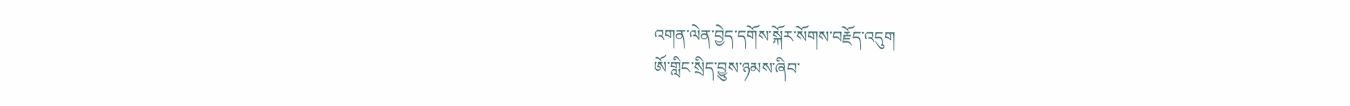འགན་ལེན་བྱེད་དགོས་སྐོར་སོགས་བརྗོད་འདུག
ཨོ་གླིང་སྲིད་བྱུས་ཉམས་ཞིབ་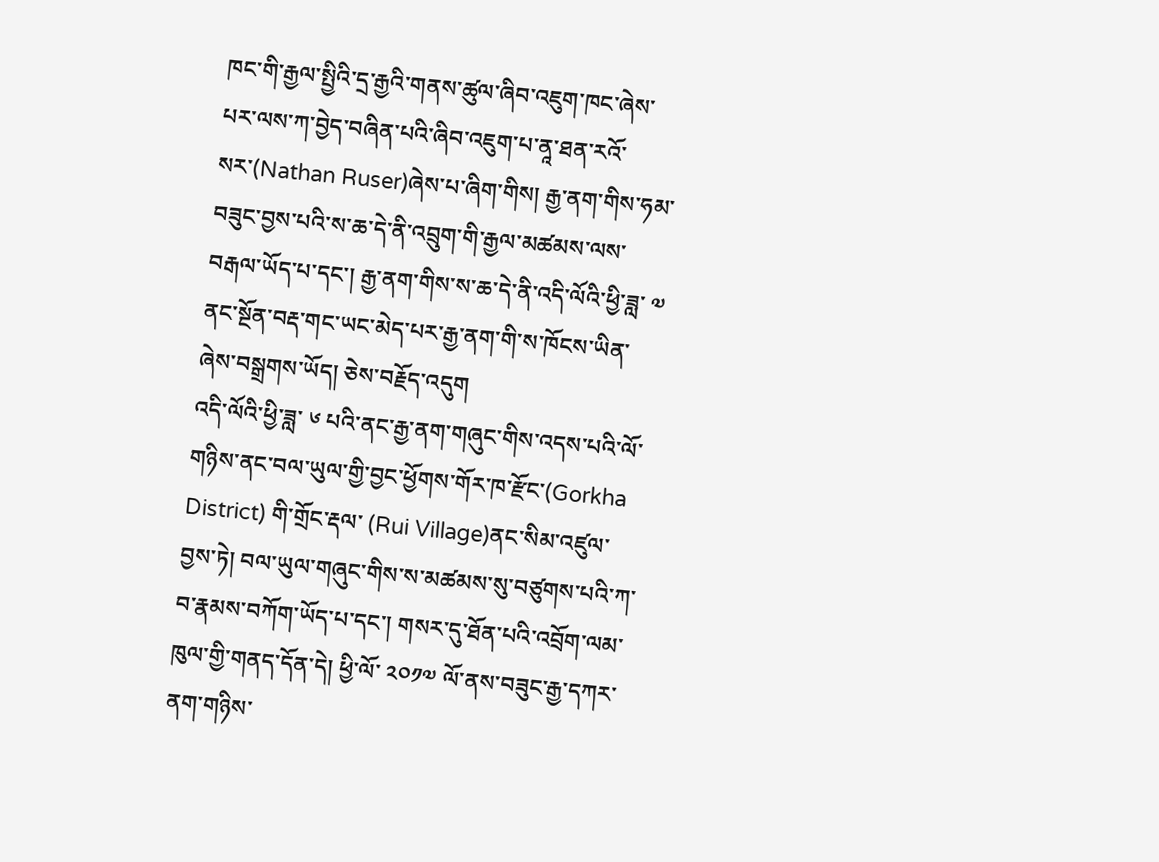ཁང་གི་རྒྱལ་སྤྱིའི་དྲ་རྒྱའི་གནས་ཚུལ་ཞིབ་འཇུག་ཁང་ཞེས་པར་ལས་ཀ་བྱེད་བཞིན་པའི་ཞིབ་འཇུག་པ་ནཱ་ཐན་རའོ་སར་(Nathan Ruser)ཞེས་པ་ཞིག་གིས། རྒྱ་ནག་གིས་ཧམ་བཟུང་བྱས་པའི་ས་ཆ་དེ་ནི་འབྲུག་གི་རྒྱལ་མཚམས་ལས་བརྒལ་ཡོད་པ་དང་། རྒྱ་ནག་གིས་ས་ཆ་དེ་ནི་འདི་ལོའི་ཕྱི་ཟླ་ ༧ ནང་སྔོན་བརྡ་གང་ཡང་མེད་པར་རྒྱ་ནག་གི་ས་ཁོངས་ཡིན་ཞེས་བསྒྲགས་ཡོད། ཅེས་བརྗོད་འདུག
འདི་ལོའི་ཕྱི་ཟླ་ ༦ པའི་ནང་རྒྱ་ནག་གཞུང་གིས་འདས་པའི་ལོ་གཉིས་ནང་བལ་ཡུལ་གྱི་བྱང་ཕྱོགས་གོར་ཁ་རྫོང་(Gorkha District) གི་གྲོང་རྡལ་ (Rui Village)ནང་སིམ་འཛུལ་བྱས་ཏེ། བལ་ཡུལ་གཞུང་གིས་ས་མཚམས་སུ་བཙུགས་པའི་ཀ་བ་རྣམས་བཀོག་ཡོད་པ་དང་། གསར་དུ་ཐོན་པའི་འབྲོག་ལམ་ཁུལ་གྱི་གནད་དོན་དེ། ཕྱི་ལོ་ ༢༠༡༧ ལོ་ནས་བཟུང་རྒྱ་དཀར་ནག་གཉིས་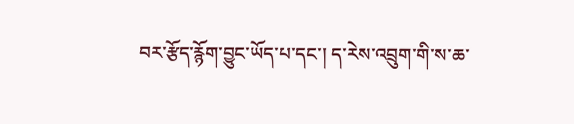བར་རྩོད་རྙོག་བྱུང་ཡོད་པ་དང་། ད་རེས་འབྲུག་གི་ས་ཆ་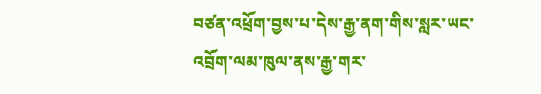བཙན་འཕྲོག་བྱས་པ་དེས་རྒྱ་ནག་གིས་སླར་ཡང་འབྲོག་ལམ་ཁུལ་ནས་རྒྱ་གར་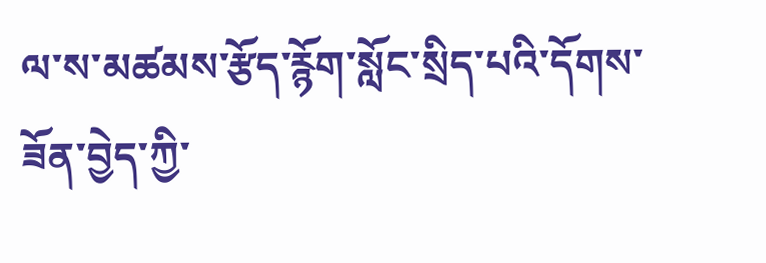ལ་ས་མཚམས་རྩོད་རྙོག་སློང་སྲིད་པའི་དོགས་ཟོན་བྱེད་ཀྱི་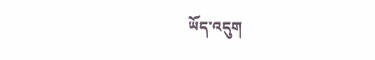ཡོད་འདུག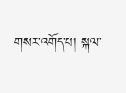གསར་འགོད་པ། སྐལ་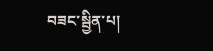བཟང་སྦྱིན་པ།